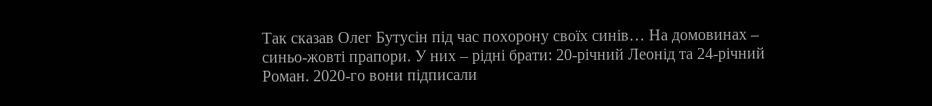Так сказав Олег Бутусін під час похорону своїх синів… На домовинах – синьо-жовті прапори. У них – рідні брати: 20-річний Леонід та 24-річний Роман. 2020-го вони підписали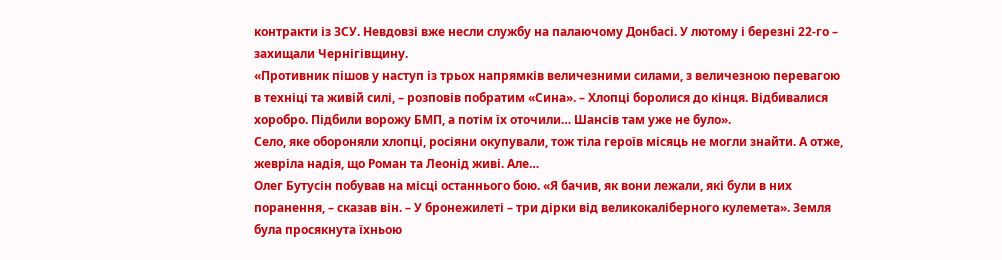контракти із ЗСУ. Невдовзі вже несли службу на палаючому Донбасі. У лютому і березні 22-го – захищали Чернігівщину.
«Противник пішов у наступ із трьох напрямків величезними силами, з величезною перевагою в техніці та живій силі, – розповів побратим «Сина». – Хлопці боролися до кінця. Відбивалися хоробро. Підбили ворожу БМП, а потім їх оточили… Шансів там уже не було».
Село, яке обороняли хлопці, росіяни окупували, тож тіла героїв місяць не могли знайти. А отже, жевріла надія, що Роман та Леонід живі. Але…
Олег Бутусін побував на місці останнього бою. «Я бачив, як вони лежали, які були в них поранення, – сказав він. – У бронежилеті – три дірки від великокаліберного кулемета». Земля була просякнута їхньою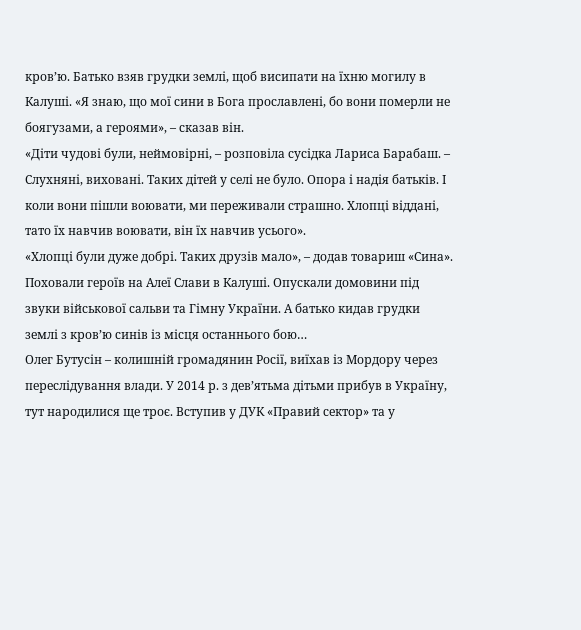кров’ю. Батько взяв грудки землі, щоб висипати на їхню могилу в Калуші. «Я знаю, що мої сини в Бога прославлені, бо вони померли не боягузами, а героями», – сказав він.
«Діти чудові були, неймовірні, – розповіла сусідка Лариса Барабаш. – Слухняні, виховані. Таких дітей у селі не було. Опора і надія батьків. І коли вони пішли воювати, ми переживали страшно. Хлопці віддані, тато їх навчив воювати, він їх навчив усього».
«Хлопці були дуже добрі. Таких друзів мало», – додав товариш «Сина».
Поховали героїв на Алеї Слави в Калуші. Опускали домовини під звуки військової сальви та Гімну України. А батько кидав грудки землі з кров’ю синів із місця останнього бою…
Олег Бутусін – колишній громадянин Росії, виїхав із Мордору через переслідування влади. У 2014 р. з дев’ятьма дітьми прибув в Україну, тут народилися ще троє. Вступив у ДУК «Правий сектор» та у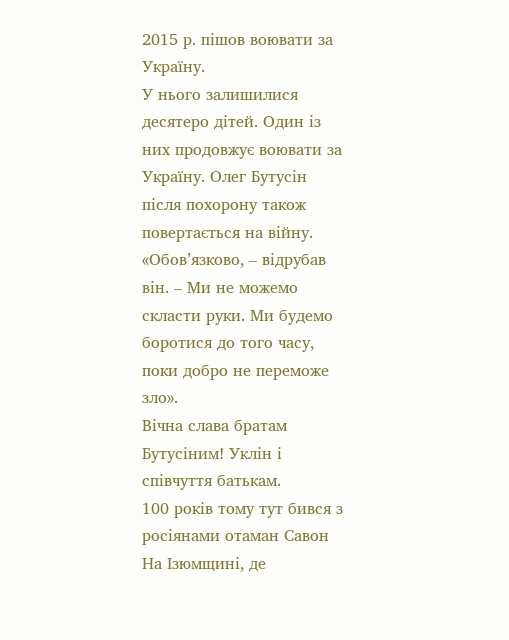2015 р. пішов воювати за Україну.
У нього залишилися десятеро дітей. Один із них продовжує воювати за Україну. Олег Бутусін після похорону також повертається на війну. «Обов’язково, – відрубав він. – Ми не можемо скласти руки. Ми будемо боротися до того часу, поки добро не переможе зло».
Вічна слава братам Бутусіним! Уклін і співчуття батькам.
100 років тому тут бився з росіянами отаман Савон
На Ізюмщині, де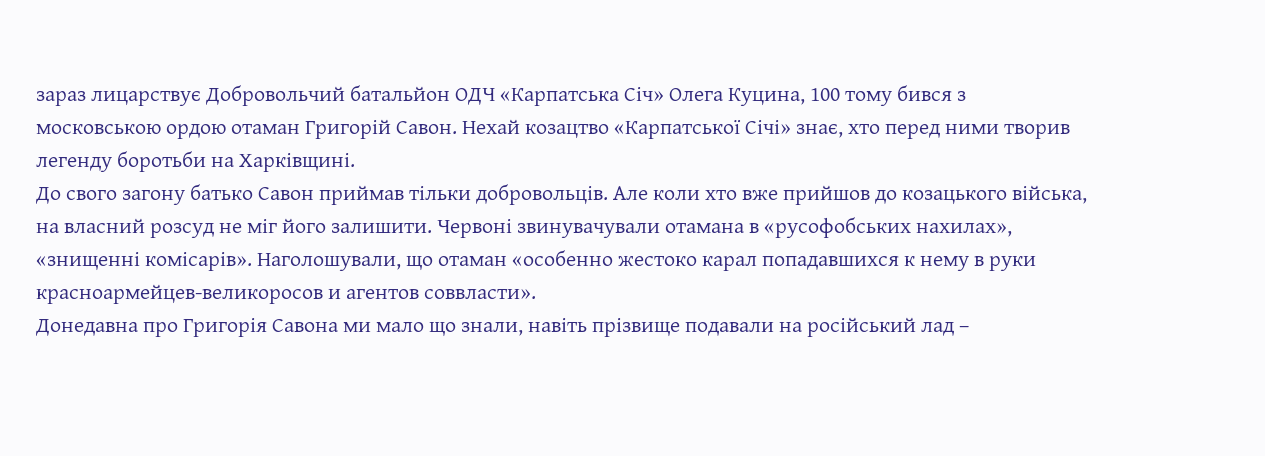зараз лицарствує Добровольчий батальйон ОДЧ «Карпатська Січ» Олега Куцина, 100 тому бився з московською ордою отаман Григорій Савон. Нехай козацтво «Карпатської Січі» знає, хто перед ними творив легенду боротьби на Харківщині.
До свого загону батько Савон приймав тільки добровольців. Але коли хто вже прийшов до козацького війська, на власний розсуд не міг його залишити. Червоні звинувачували отамана в «русофобських нахилах», «знищенні комісарів». Наголошували, що отаман «особенно жестоко карал попадавшихся к нему в руки красноармейцев-великоросов и агентов соввласти».
Донедавна про Григорія Савона ми мало що знали, навіть прізвище подавали на російський лад –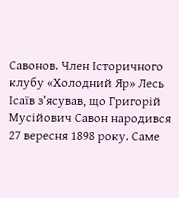Савонов. Член Історичного клубу «Холодний Яр» Лесь Ісаїв з’ясував, що Григорій Мусійович Савон народився 27 вересня 1898 року. Саме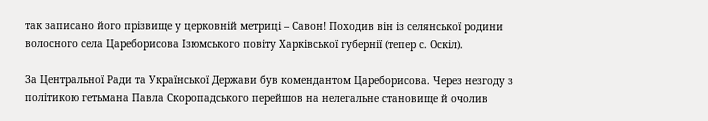так записано його прізвище у церковній метриці – Савон! Походив він із селянської родини волосного села Цареборисова Ізюмського повіту Харківської губернії (тепер с. Оскіл).

За Центральної Ради та Української Держави був комендантом Цареборисова. Через незгоду з політикою гетьмана Павла Скоропадського перейшов на нелегальне становище й очолив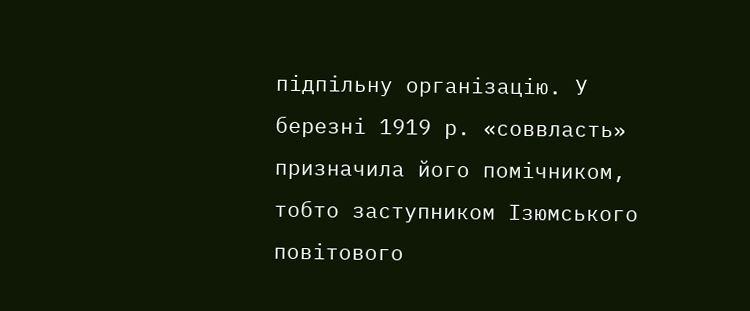підпільну організацію. У березні 1919 р. «соввласть» призначила його помічником, тобто заступником Ізюмського повітового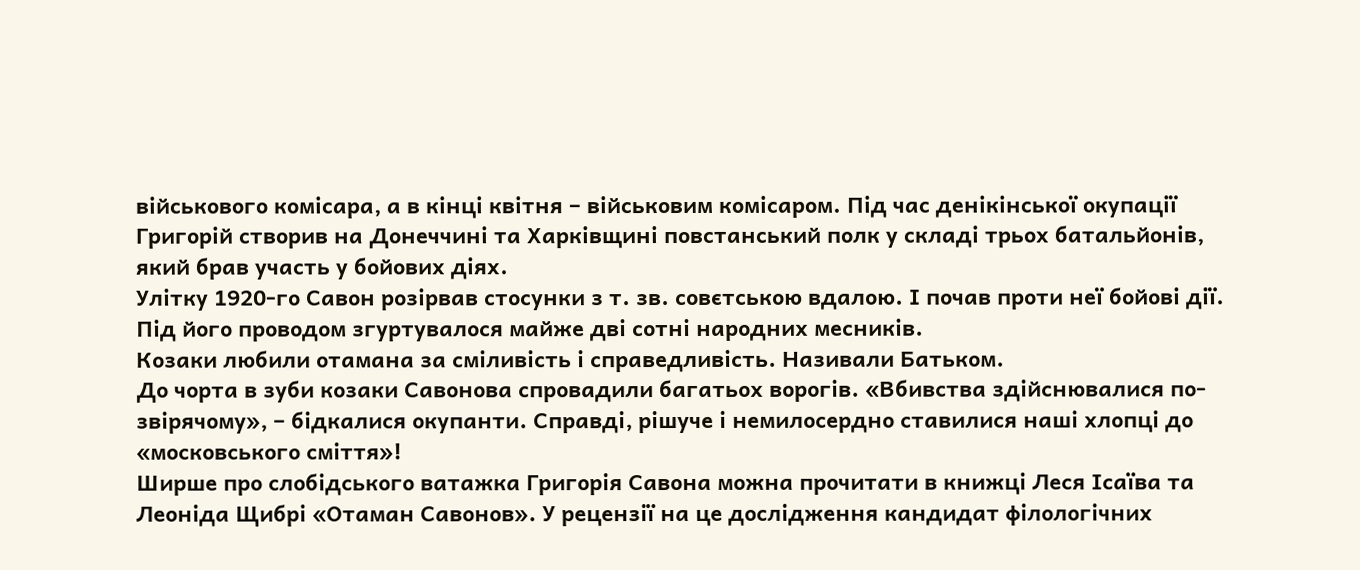військового комісара, а в кінці квітня – військовим комісаром. Під час денікінської окупації Григорій створив на Донеччині та Харківщині повстанський полк у складі трьох батальйонів, який брав участь у бойових діях.
Улітку 1920-го Савон розірвав стосунки з т. зв. совєтською вдалою. І почав проти неї бойові дії. Під його проводом згуртувалося майже дві сотні народних месників.
Козаки любили отамана за сміливість і справедливість. Називали Батьком.
До чорта в зуби козаки Савонова спровадили багатьох ворогів. «Вбивства здійснювалися по-звірячому», – бідкалися окупанти. Справді, рішуче і немилосердно ставилися наші хлопці до «московського сміття»!
Ширше про слобідського ватажка Григорія Савона можна прочитати в книжці Леся Ісаїва та Леоніда Щибрі «Отаман Савонов». У рецензії на це дослідження кандидат філологічних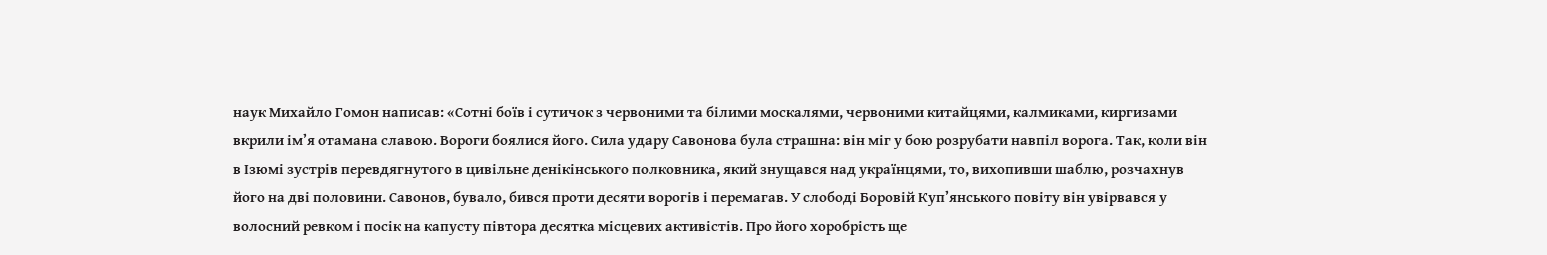наук Михайло Гомон написав: «Сотні боїв і сутичок з червоними та білими москалями, червоними китайцями, калмиками, киргизами вкрили ім’я отамана славою. Вороги боялися його. Сила удару Савонова була страшна: він міг у бою розрубати навпіл ворога. Так, коли він в Ізюмі зустрів перевдягнутого в цивільне денікінського полковника, який знущався над українцями, то, вихопивши шаблю, розчахнув його на дві половини. Савонов, бувало, бився проти десяти ворогів і перемагав. У слободі Боровій Куп’янського повіту він увірвався у волосний ревком і посік на капусту півтора десятка місцевих активістів. Про його хоробрість ще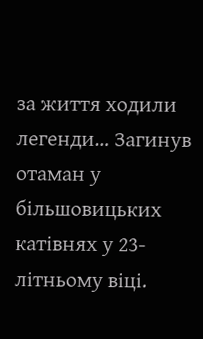за життя ходили легенди… Загинув отаман у більшовицьких катівнях у 23-літньому віці.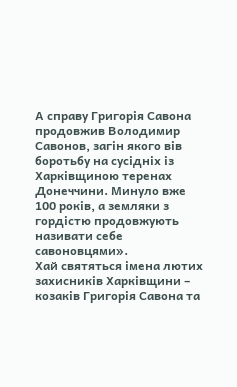А справу Григорія Савона продовжив Володимир Савонов, загін якого вів боротьбу на сусідніх із Харківщиною теренах Донеччини. Минуло вже 100 років, а земляки з гордістю продовжують називати себе савоновцями».
Хай святяться імена лютих захисників Харківщини – козаків Григорія Савона та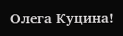Олега Куцина!